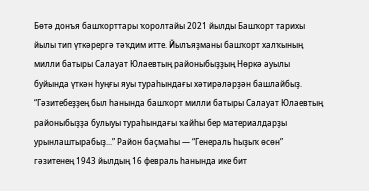Бөтә донъя башҡорттары ҡоролтайы 2021 йылды Башҡорт тарихы йылы тип үткәрергә тәҡдим итте. Йылъяҙманы башҡорт халҡының милли батыры Салауат Юлаевтың районыбыҙҙың Нөркә ауылы буйында үткән һуңғы яуы тураһындағы хәтирәләрҙән башлайбыҙ.
“Гәзитебеҙҙең был һанында башҡорт милли батыры Салауат Юлаевтың районыбыҙҙа булыуы тураһындағы ҡайһы бер материалдарҙы урынлаштырабыҙ...” Район баҫмаһы — “Генераль һыҙыҡ өсөн” гәзитенең 1943 йылдың 16 февраль һанында ике бит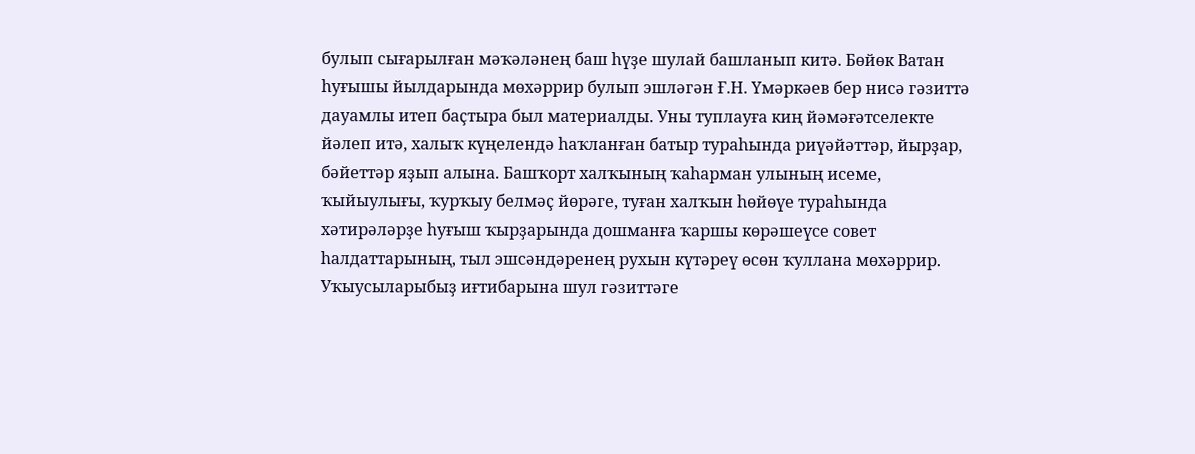булып сығарылған мәҡәләнең баш һүҙе шулай башланып китә. Бөйөк Ватан һуғышы йылдарында мөхәррир булып эшләгән Ғ.Н. Үмәркәев бер нисә гәзиттә дауамлы итеп баҫтыра был материалды. Уны туплауға киң йәмәғәтселекте йәлеп итә, халыҡ күңелендә һаҡланған батыр тураһында риүәйәттәр, йырҙар, бәйеттәр яҙып алына. Башҡорт халҡының ҡаһарман улының исеме, ҡыйыулығы, ҡурҡыу белмәҫ йөрәге, туған халҡын һөйөүе тураһында хәтирәләрҙе һуғыш ҡырҙарында дошманға ҡаршы көрәшеүсе совет һалдаттарының, тыл эшсәндәренең рухын күтәреү өсөн ҡуллана мөхәррир. Уҡыусыларыбыҙ иғтибарына шул гәзиттәге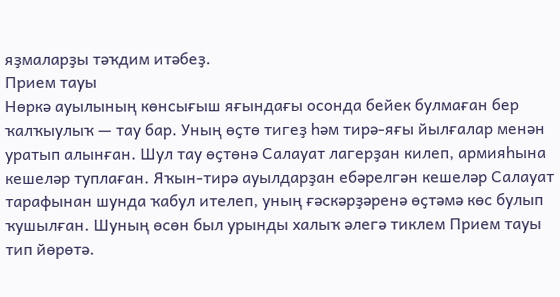яҙмаларҙы тәҡдим итәбеҙ.
Прием тауы
Нөркә ауылының көнсығыш яғындағы осонда бейек булмаған бер ҡалҡыулыҡ — тау бар. Уның өҫтө тигеҙ һәм тирә-яғы йылғалар менән уратып алынған. Шул тау өҫтөнә Салауат лагерҙан килеп, армияһына кешеләр туплаған. Яҡын-тирә ауылдарҙан ебәрелгән кешеләр Салауат тарафынан шунда ҡабул ителеп, уның ғәскәрҙәренә өҫтәмә көс булып ҡушылған. Шуның өсөн был урынды халыҡ әлегә тиклем Прием тауы тип йөрөтә.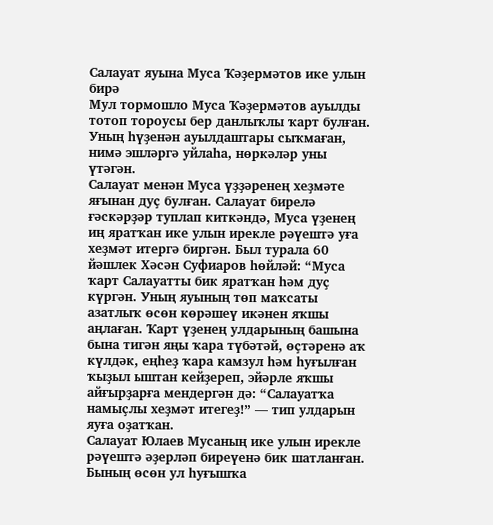Салауат яуына Муса Ҡәҙермәтов ике улын бирә
Мул тормошло Муса Ҡәҙермәтов ауылды тотоп тороусы бер данлыҡлы ҡарт булған. Уның һүҙенән ауылдаштары сыҡмаған, нимә эшләргә уйлаһа, нөркәләр уны үтәгән.
Салауат менән Муса үҙҙәренең хеҙмәте яғынан дуҫ булған. Салауат бирелә ғәскәрҙәр туплап киткәндә, Муса үҙенең иң яратҡан ике улын ирекле рәүештә уға хеҙмәт итергә биргән. Был турала 60 йәшлек Хәсән Суфиаров һөйләй: “Муса ҡарт Салауатты бик яратҡан һәм дуҫ күргән. Уның яуының төп маҡсаты азатлыҡ өсөн көрәшеү икәнен яҡшы аңлаған. Ҡарт үҙенең улдарының башына бына тигән яңы ҡара түбәтәй, өҫтәренә аҡ күлдәк, еңһеҙ ҡара камзул һәм һуғылған ҡыҙыл ыштан кейҙереп, эйәрле яҡшы айғырҙарға мендергән дә: “Салауатҡа намыҫлы хеҙмәт итегеҙ!” — тип улдарын яуға оҙатҡан.
Салауат Юлаев Мусаның ике улын ирекле рәүештә әҙерләп биреүенә бик шатланған. Бының өсөн ул һуғышҡа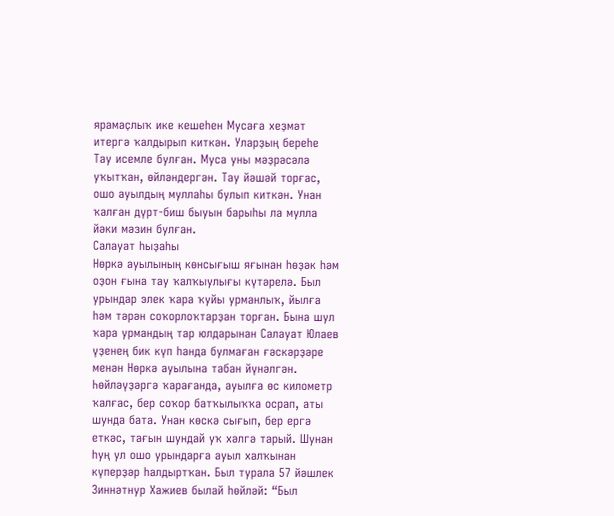ярамаҫлыҡ ике кешеһен Мусаға хеҙмәт итергә ҡалдырып киткән. Уларҙың береһе Тау исемле булған. Муса уны мәҙрәсәлә уҡытҡан, өйләндергән. Тау йәшәй торғас, ошо ауылдың муллаһы булып киткән. Унан ҡалған дүрт-биш быуын барыһы ла мулла йәки мәзин булған.
Салауат һыҙаһы
Нөркә ауылының көнсығыш яғынан һөҙәк һәм оҙон ғына тау ҡалҡыулығы күтәрелә. Был урындар элек ҡара ҡуйы урманлыҡ, йылға һәм тәрән соҡорлоҡтарҙан торған. Бына шул ҡара урмандың тар юлдарынан Салауат Юлаев үҙенең бик күп һанда булмаған ғәскәрҙәре менән Нөркә ауылына табан йүнәлгән. Һөйләүҙәргә ҡарағанда, ауылға өс километр ҡалғас, бер соҡор батҡылыҡҡа осрап, аты шунда бата. Унан көскә сығып, бер ергә еткәс, тағын шундай уҡ хәлгә тарый. Шунан һуң ул ошо урындарға ауыл халҡынан күперҙәр һалдыртҡан. Был турала 57 йәшлек Зиннәтнур Хажиев былай һөйләй: “Был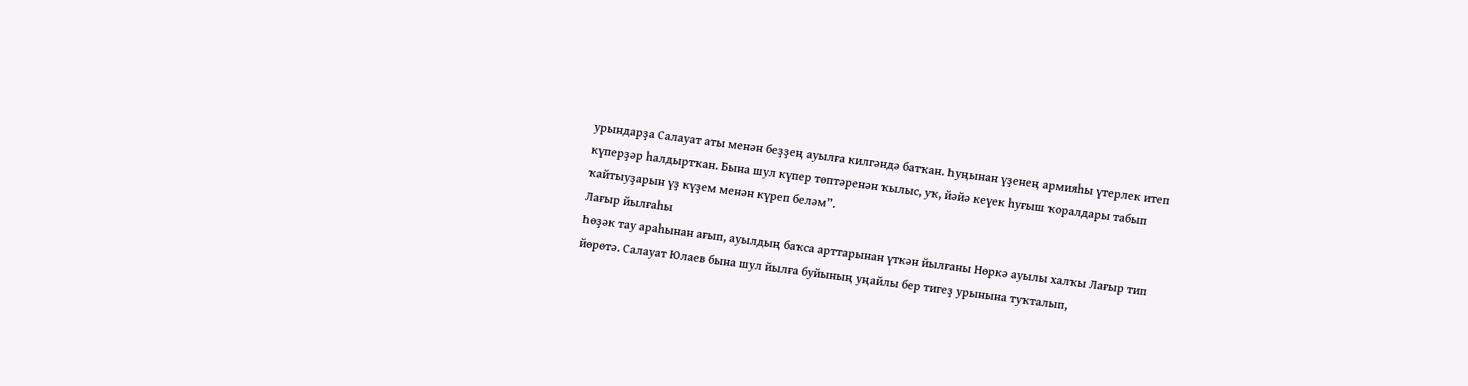урындарҙа Салауат аты менән беҙҙең ауылға килгәндә батҡан. Һуңынан үҙенең армияһы үтерлек итеп күперҙәр һалдыртҡан. Бына шул күпер төптәренән ҡылыс, уҡ, йәйә кеүек һуғыш ҡоралдары табып ҡайтыуҙарын үҙ күҙем менән күреп беләм”.
Лағыр йылғаһы
Һөҙәк тау араһынан ағып, ауылдың баҡса арттарынан үткән йылғаны Нөркә ауылы халҡы Лағыр тип йөрөтә. Салауат Юлаев бына шул йылға буйының уңайлы бер тигеҙ урынына туҡталып,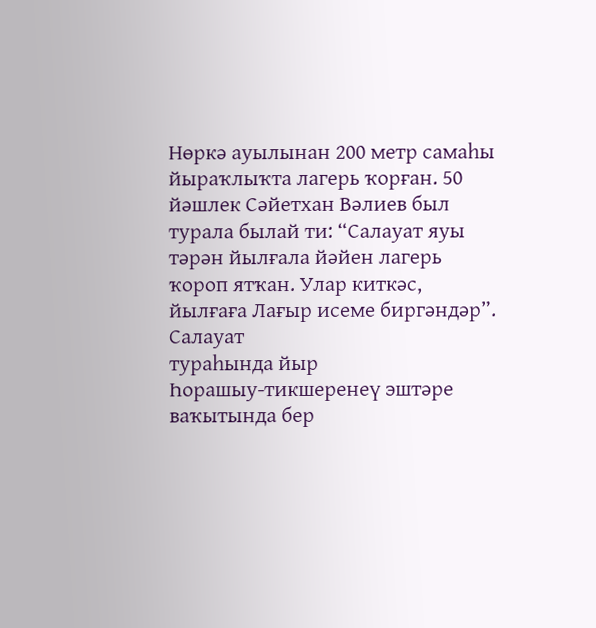Нөркә ауылынан 200 метр самаһы йыраҡлыҡта лагерь ҡорған. 50 йәшлек Сәйетхан Вәлиев был турала былай ти: “Салауат яуы тәрән йылғала йәйен лагерь ҡороп ятҡан. Улар киткәс, йылғаға Лағыр исеме биргәндәр”.
Салауат
тураһында йыр
Һорашыу-тикшеренеү эштәре ваҡытында бер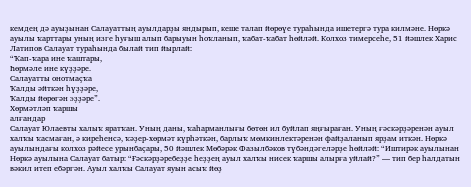кемдең дә ауыҙынан Салауаттың ауылдарҙы яндырып, кеше талап йөрөүе тураһында ишетергә тура килмәне. Нөркә ауылы ҡарттары уның изге һуғыш алып барыуын һоҡланып, ҡабат-ҡабат һөйләй. Колхоз тимерсеһе, 51 йәшлек Харис Латипов Салауат тураһында былай тип йырлай:
“Ҡап-ҡара ине ҡаштары,
Һөрмәле ине күҙҙәре.
Салауатты онотмаҫҡа
Ҡалды әйткән һүҙҙәре,
Ҡалды йөрөгән эҙҙәре”.
Хөрмәтләп ҡаршы
алғандар
Салауат Юлаевты халыҡ яратҡан. Уның даны, ҡаһарманлығы бөтөн ил буйлап яңғыраған. Уның ғәскәрҙәренән ауыл халҡы ҡасмаған, ә киреһенсә, ҡәҙер-хөрмәт күрһәткән, барлыҡ мөмкинлектәренән файҙаланып ярҙам иткән. Нөркә ауылындағы колхоз рәйесе урынбаҫары, 50 йәшлек Мөбәрәк Фазылбәков түбәндәгеләрҙе һөйләй: “Иштирәк ауылынан Нөркә ауылына Салауат батыр: “Ғәскәрҙәребеҙҙе һеҙҙең ауыл халҡы нисек ҡаршы алырға уйлай?” — тип бер һалдатын вәкил итеп ебәргән. Ауыл халҡы Салауат яуын асыҡ йөҙ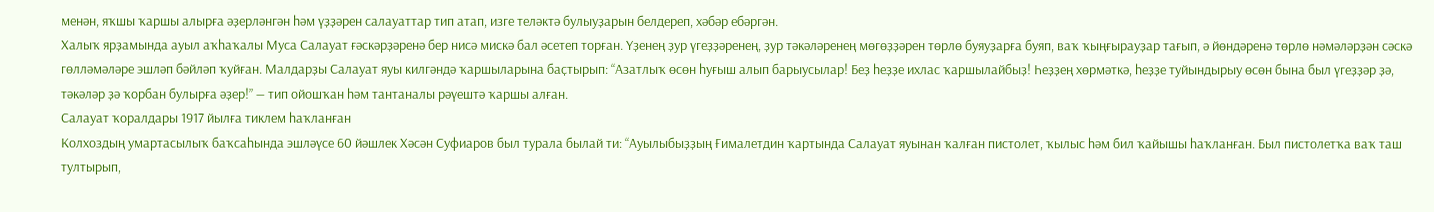менән, яҡшы ҡаршы алырға әҙерләнгән һәм үҙҙәрен салауаттар тип атап, изге теләктә булыуҙарын белдереп, хәбәр ебәргән.
Халыҡ ярҙамында ауыл аҡһаҡалы Муса Салауат ғәскәрҙәренә бер нисә мискә бал әсетеп торған. Үҙенең ҙур үгеҙҙәренең, ҙур тәкәләренең мөгөҙҙәрен төрлө буяуҙарға буяп, ваҡ ҡыңғырауҙар тағып, ә йөндәренә төрлө нәмәләрҙән сәскә гөлләмәләре эшләп бәйләп ҡуйған. Малдарҙы Салауат яуы килгәндә ҡаршыларына баҫтырып: “Азатлыҡ өсөн һуғыш алып барыусылар! Беҙ һеҙҙе ихлас ҡаршылайбыҙ! Һеҙҙең хөрмәткә, һеҙҙе туйындырыу өсөн бына был үгеҙҙәр ҙә, тәкәләр ҙә ҡорбан булырға әҙер!” — тип ойошҡан һәм тантаналы рәүештә ҡаршы алған.
Салауат ҡоралдары 1917 йылға тиклем һаҡланған
Колхоздың умартасылыҡ баҡсаһында эшләүсе 60 йәшлек Хәсән Суфиаров был турала былай ти: “Ауылыбыҙҙың Ғималетдин ҡартында Салауат яуынан ҡалған пистолет, ҡылыс һәм бил ҡайышы һаҡланған. Был пистолетҡа ваҡ таш тултырып,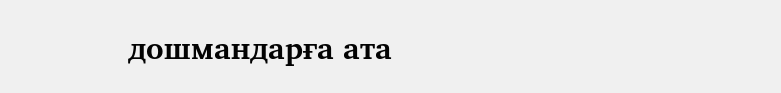дошмандарға ата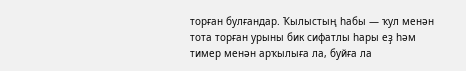торған булғандар. Ҡылыстың һабы — ҡул менән тота торған урыны бик сифатлы һары еҙ һәм тимер менән арҡылыға ла, буйға ла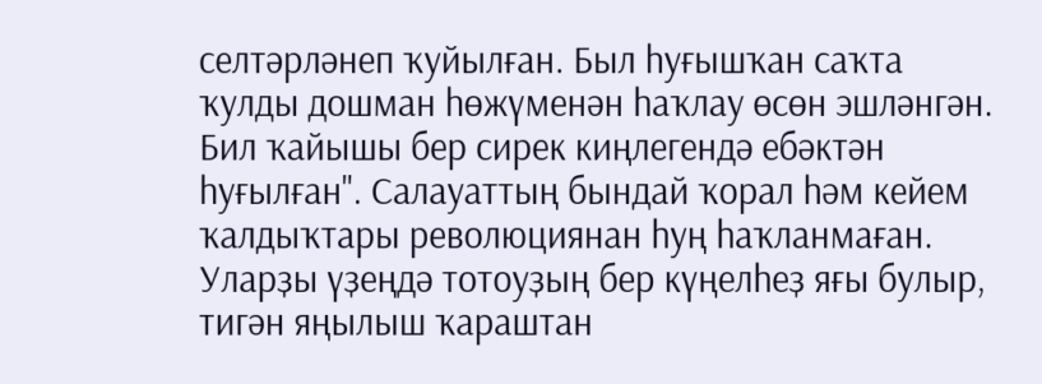селтәрләнеп ҡуйылған. Был һуғышҡан саҡта ҡулды дошман һөжүменән һаҡлау өсөн эшләнгән. Бил ҡайышы бер сирек киңлегендә ебәктән һуғылған". Салауаттың бындай ҡорал һәм кейем ҡалдыҡтары революциянан һуң һаҡланмаған. Уларҙы үҙеңдә тотоуҙың бер күңелһеҙ яғы булыр, тигән яңылыш ҡараштан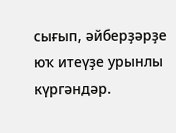сығып, әйберҙәрҙе юҡ итеүҙе урынлы күргәндәр.